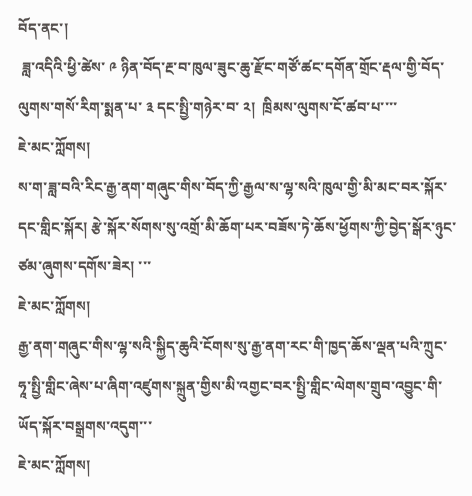བོད་ནང་།
 ཟླ་འདིའི་ཕྱི་ཚེས་ ༩ ཉིན་བོད་རྔ་བ་ཁུལ་ཟུང་ཆུ་རྫོང་གཙོ་ཚང་དགོན་གྲོང་རྡལ་གྱི་བོད་ལུགས་གསོ་རིག་སྨན་པ་ ༣ དང་སྤྱི་གཉེར་བ་ ༢།  ཁྲིམས་ལུགས་ངོ་ཚབ་པ་་་་
ཇེ་མང་ཀློགས།
ས་ག་ཟླ་བའི་རིང་རྒྱ་ནག་གཞུང་གིས་བོད་ཀྱི་རྒྱལ་ས་ལྷ་སའི་ཁུལ་གྱི་མི་མང་བར་སྐོར་དང་གླིང་སྐོར། རྩེ་སྐོར་སོགས་སུ་འགྲོ་མི་ཆོག་པར་བཟོས་ཏེ་ཆོས་ཕྱོགས་ཀྱི་བྱེད་སྒོར་ཉུང་ཙམ་ཞུགས་དགོས་ཟེར། ་་་
ཇེ་མང་ཀློགས།
རྒྱ་ནག་གཞུང་གིས་ལྷ་སའི་སྐྱིད་ཆུའི་ངོགས་སུ་རྒྱ་ནག་རང་གི་ཁྱད་ཆོས་ལྡན་པའི་ཀྲུང་ཧཱ་སྤྱི་གླིང་ཞེས་པ་ཞིག་འཛུགས་སྐྲུན་གྱིས་མི་འགྱང་བར་སྤྱི་གླིང་ལེགས་གྲུབ་འབྱུང་གི་ཡོད་སྐོར་བསྒྲགས་འདུག་་་
ཇེ་མང་ཀློགས།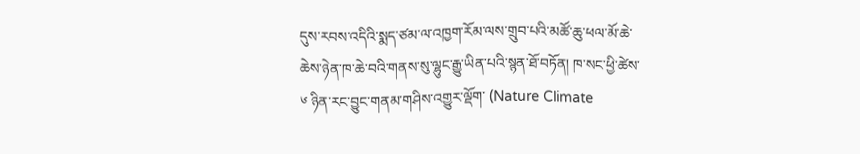དུས་རབས་འདིའི་སྨད་ཙམ་ལ་འཁྱག་རོམ་ལས་གྲུབ་པའི་མཚོ་ཆུ་ཕལ་མོ་ཆེ་ཆེས་ཉེན་ཁ་ཆེ་བའི་གནས་སུ་ལྷུང་རྒྱུ་ཡིན་པའི་སྙན་ཐོ་བཏོན། ཁ་སང་ཕྱི་ཚེས་ ༦ ཉིན་རང་བྱུང་གནམ་གཤིས་འགྱུར་ལྡོག་ (Nature Climate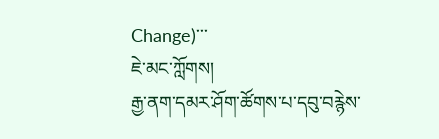Change)་་་
ཇེ་མང་ཀློགས།
རྒྱ་ནག་དམར་ཤོག་ཚོགས་པ་དབུ་བརྙེས་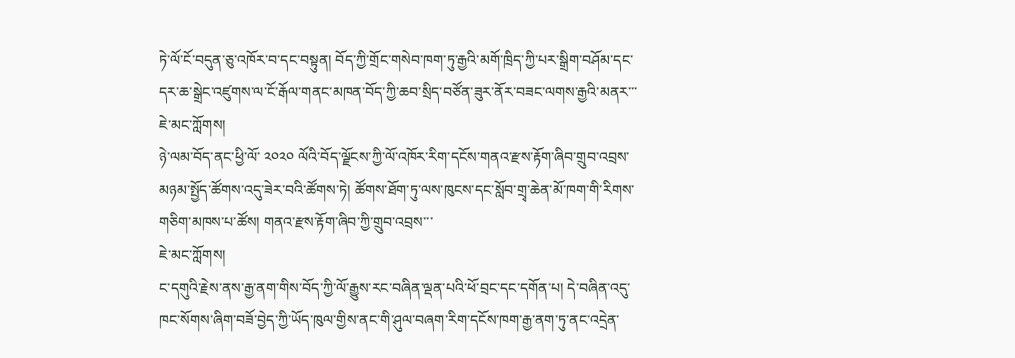ཏེ་ལོ་ངོ་བདུན་ཅུ་འཁོར་བ་དང་བསྟུན། བོད་ཀྱི་གྲོང་གསེབ་ཁག་ཏུ་རྒྱའི་མགོ་ཁྲིད་ཀྱི་པར་སྒྲིག་བཤོམ་དང་དར་ཆ་སྒྲེང་འཛུགས་ལ་ངོ་རྒོལ་གནང་མཁན་བོད་ཀྱི་ཆབ་སྲིད་བཙོན་ཟུར་ནོར་བཟང་ལགས་རྒྱའི་མནར་་་
ཇེ་མང་ཀློགས།
ཉེ་ལམ་བོད་ནང་ཕྱི་ལོ་ ༢༠༢༠ ལོའི་བོད་ལྗོངས་ཀྱི་ལོ་འཁོར་རིག་དངོས་གནའ་རྫས་རྟོག་ཞིབ་གྲུབ་འབྲས་མཉམ་སྤྱོད་ཚོགས་འདུ་ཟེར་བའི་ཚོགས་ཏེ། ཚོགས་ཐོག་ཏུ་ལས་ཁུངས་དང་སློབ་གྲྭ་ཆེན་མོ་ཁག་གི་རིགས་གཅིག་མཁས་པ་ཚོས། གནའ་རྫས་རྟོག་ཞིབ་ཀྱི་གྲུབ་འབྲས་་་
ཇེ་མང་ཀློགས།
ང་དགུའི་རྗེས་ནས་རྒྱ་ནག་གིས་བོད་ཀྱི་ལོ་རྒྱུས་རང་བཞིན་ལྡན་པའི་ཕོ་བྲང་དང་དགོན་པ། དེ་བཞིན་འདུ་ཁང་སོགས་ཞིག་བཟོ་བྱེད་ཀྱི་ཡོད་ཁུལ་གྱིས་ནང་གི་ཤུལ་བཞག་རིག་དངོས་ཁག་རྒྱ་ནག་ཏུ་ནང་འདྲེན་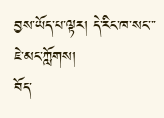བྱས་ཡོད་པ་ལྟར། དེ་རིང་ཁ་སང་་་
ཇེ་མང་ཀློགས།
བོད་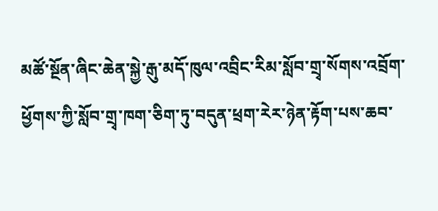མཚོ་སྔོན་ཞིང་ཆེན་སྐྱེ་རྒུ་མདོ་ཁུལ་འབྲིང་རིམ་སློབ་གྲྭ་སོགས་འབྲོག་ཕྱོགས་ཀྱི་སློབ་གྲྭ་ཁག་ཅིག་ཏུ་བདུན་ཕྲག་རེར་ཉེན་རྟོག་པས་ཆབ་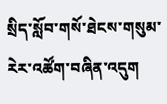སྲིད་སློབ་གསོ་ཐེངས་གསུམ་རེར་འཚོག་བཞིན་འདུག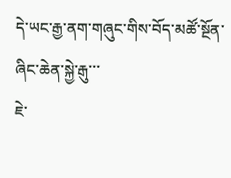དེ་ཡང་རྒྱ་ནག་གཞུང་གིས་བོད་མཚོ་སྔོན་ཞིང་ཆེན་སྐྱེ་རྒུ་་་
ཇེ་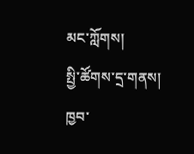མང་ཀློགས།
སྤྱི་ཚོགས་དྲ་གནས།
ཁྱབ་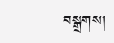བསྒྲགས།